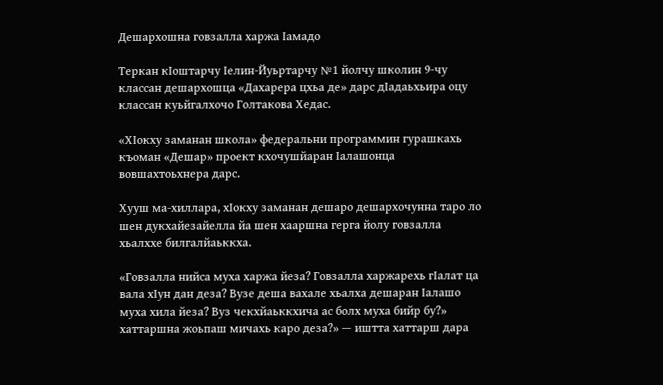Дешархошна говзалла харжа Iамадо

Теркан кIоштарчу Iелин-Йуьртарчу №1 йолчу школин 9-чу классан дешархошца «Дахарера цхьа де» дарс дIадаьхьира оцу классан куьйгалхочо Голтакова Хедас.

«ХIокху заманан школа» федеральни программин гурашкахь къоман «Дешар» проект кхочушйаран Iалашонца вовшахтоьхнера дарс.

Хууш ма-хиллара, хIокху заманан дешаро дешархочунна таро ло шен дукхайезайелла йа шен хааршна герга йолу говзалла хьалххе билгалйаьккха.

«Говзалла нийса муха харжа йеза? Говзалла харжарехь гIалат ца вала хIун дан деза? Вузе деша вахале хьалха дешаран Iалашо муха хила йеза? Вуз чекхйаьккхича ас болх муха бийр бу?» хаттаршна жоьпаш мичахь каро деза?» — иштта хаттарш дара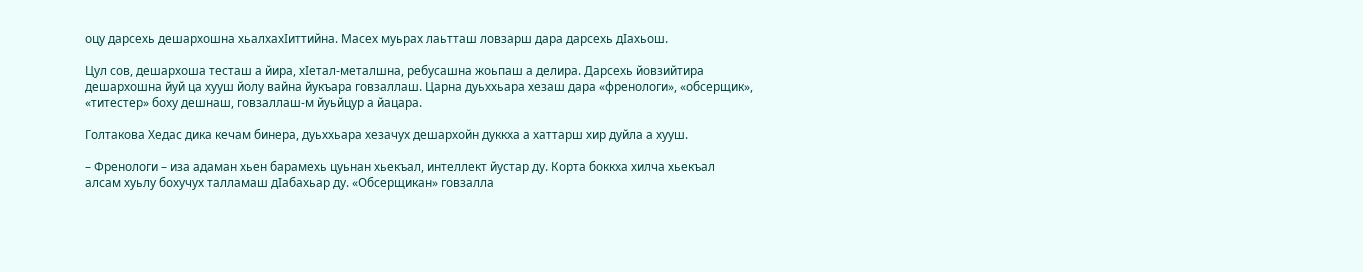оцу дарсехь дешархошна хьалхахIиттийна. Масех муьрах лаьтташ ловзарш дара дарсехь дIахьош.

Цул сов, дешархоша тесташ а йира, хIетал-металшна, ребусашна жоьпаш а делира. Дарсехь йовзийтира дешархошна йуй ца хууш йолу вайна йукъара говзаллаш. Царна дуьххьара хезаш дара «френологи», «обсерщик», «титестер» боху дешнаш, говзаллаш-м йуьйцур а йацара.

Голтакова Хедас дика кечам бинера, дуьххьара хезачух дешархойн дуккха а хаттарш хир дуйла а хууш.

– Френологи – иза адаман хьен барамехь цуьнан хьекъал, интеллект йустар ду. Корта боккха хилча хьекъал алсам хуьлу бохучух талламаш дIабахьар ду. «Обсерщикан» говзалла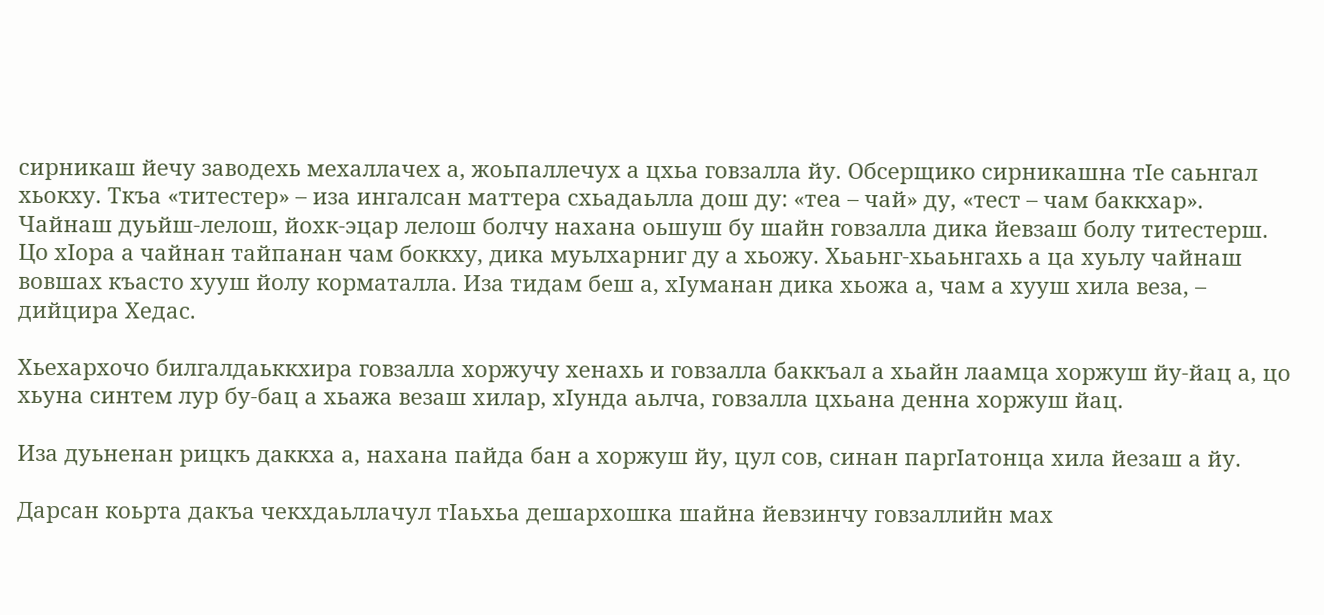сирникаш йечу заводехь мехаллачех а, жоьпаллечух а цхьа говзалла йу. Обсерщико сирникашна тIе саьнгал хьокху. Ткъа «титестер» – иза ингалсан маттера схьадаьлла дош ду: «теа – чай» ду, «тест – чам баккхар». Чайнаш дуьйш-лелош, йохк-эцар лелош болчу нахана оьшуш бу шайн говзалла дика йевзаш болу титестерш. Цо хIора а чайнан тайпанан чам боккху, дика муьлхарниг ду а хьожу. Хьаьнг-хьаьнгахь а ца хуьлу чайнаш вовшах къасто хууш йолу корматалла. Иза тидам беш а, хIуманан дика хьожа а, чам а хууш хила веза, – дийцира Хедас.

Хьехархочо билгалдаьккхира говзалла хоржучу хенахь и говзалла баккъал а хьайн лаамца хоржуш йу-йац а, цо хьуна синтем лур бу-бац а хьажа везаш хилар, хIунда аьлча, говзалла цхьана денна хоржуш йац.

Иза дуьненан рицкъ даккха а, нахана пайда бан а хоржуш йу, цул сов, синан паргIатонца хила йезаш а йу.

Дарсан коьрта дакъа чекхдаьллачул тIаьхьа дешархошка шайна йевзинчу говзаллийн мах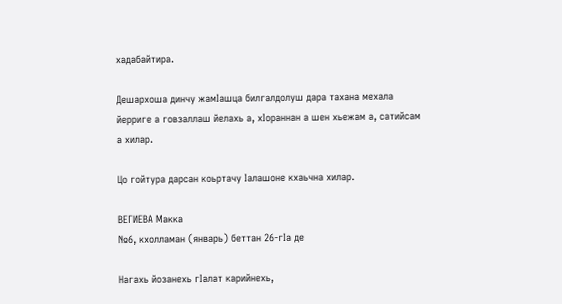хадабайтира.

Дешархоша динчу жамIашца билгалдолуш дара тахана мехала йерриге а говзаллаш йелахь а, хIораннан а шен хьежам а, сатийсам а хилар.

Цо гойтура дарсан коьртачу Iалашоне кхаьчна хилар.

ВЕГИЕВА Макка
№6, кхолламан (январь) беттан 26-гӀа де

Нагахь йозанехь гIалат карийнехь,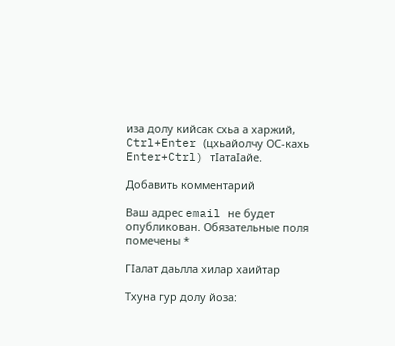иза долу кийсак схьа а харжий, Ctrl+Enter (цхьайолчу ОС-кахь Enter+Ctrl) тIатаIайе.

Добавить комментарий

Ваш адрес email не будет опубликован. Обязательные поля помечены *

ГIалат даьлла хилар хаийтар

Тхуна гур долу йоза: